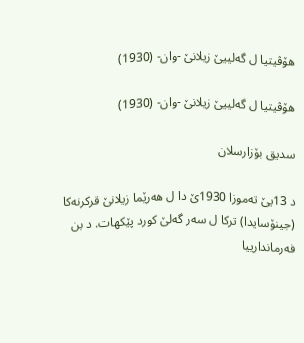ھۆڤیتیا ل گەلییێ زیلانێ -وان- (1930)

ھۆڤیتیا ل گەلییێ زیلانێ -وان- (1930)

سدیق بۆزارسلان

د 13یێ تەموزا 1930ێ دا ل ھەرێما زیلانێ قرکرنەکا (جینۆسایدا) ترکا ل سەر گەلێ کورد پێکھات. د بن فەرماندارییا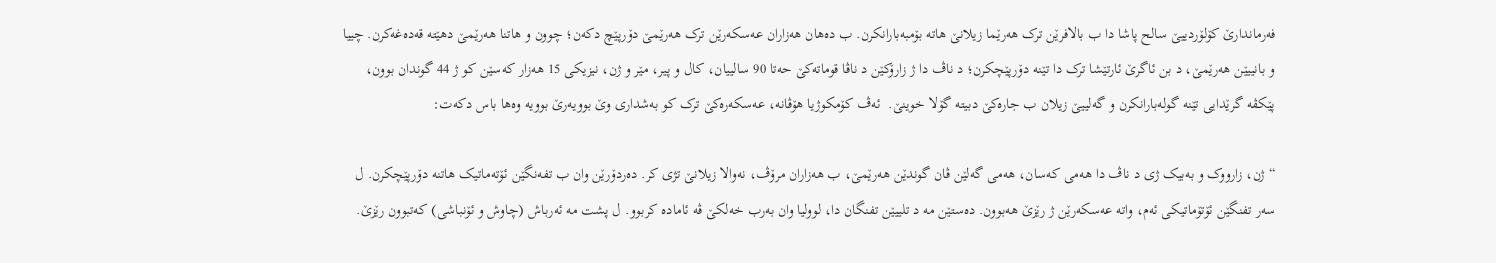فەرماندارێ کۆلۆردییێ سالح پاشا دا ب بالافرێن ترک ھەرێما زیلانێ ھاتە بۆمبەبارانکرن. ب دەهان هەزاران عەسکەرێن ترک ھەرێمێ دۆرپێچ دکەن؛ چوون و ھاتنا ھەرێمێ دهێتە قەدەغەکرن. چییا و بانییێن ھەرێمێ، د بن ئاگرێ ئارتێشا ترک دا تێنە دۆرپێچکرن؛ د ناڤ دا ژ زارۆکێن د ناڤا قوماتەکێ حەتا 90 سالییان، کال و پیر، مێر و ژن، نیزیکی 15 ھەزار کەسێن کو ژ 44 گوندان بوون، پێکڤە گرێدایی تێنە گولەبارانکرن و گەلییێ زیلان ب جارەکێ دبیتە گۆلا خوینێ.  ئەڤ کۆمکوژیا هۆڤانە، عەسکەرەکێ ترک کو بەشداری وێ بوویەرێ بوویە وەھا باس دکەت:

“ژن، زارووک و بەبیک ژی د ناڤ دا ھەمی کەسان، ھەمی گەلێن ڤان گوندێن ھەرێمێ، ب ھەزاران مرۆڤ، نەوالا زیلانێ تژی کر. دەردۆرێن وان ب تفەنگێن ئۆتەماتیک ھاتنە دۆرپێچکرن. ل سەر تفنگێن ئۆتۆماتیکی ئەم، واتە عەسکەرێن ژ رێزێ ھەبوون. دەستێن مە د تلییێن تفنگان دا، لوولیا وان بەرب خەلکێ ڤە ئامادە کربوو. ل پشت مە ئەرباش (چاوش و ئۆنباشی) کەتبوون رێزێ.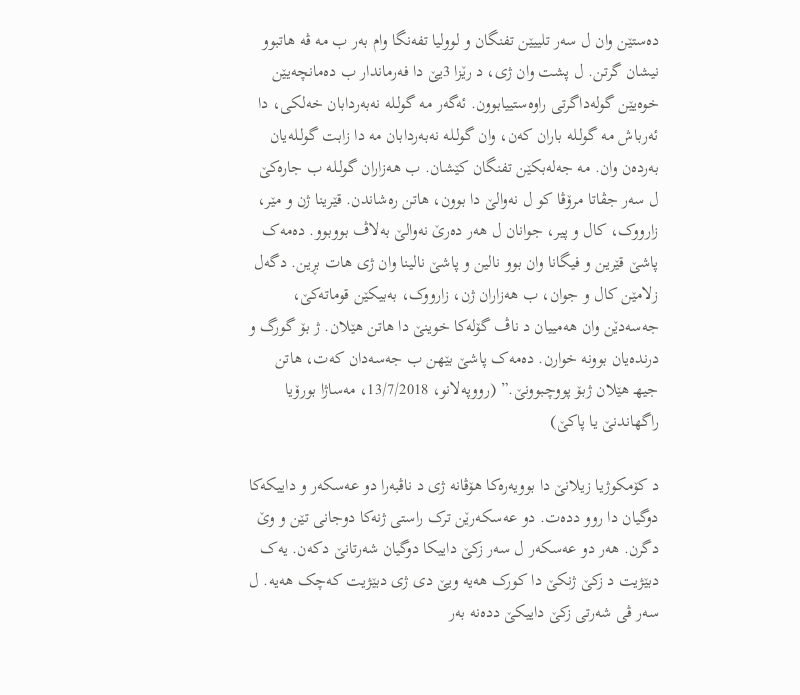دەستێن وان ل سەر تلییێن تفنگان و لوولیا تفەنگا وام بەر ب مە ڤە هاتبوو نیشان گرتن. ل پشت وان ژی، د رێزا 3یێ دا فەرماندار ب دەمانچەیێن خوەیێن گولەداگرتی راوەستییابوون. ئەگەر مە گولـلە نەبەردابان خەلکی، دا ئەرباش مە گولـلە باران کەن، وان گولـلە نەبەردابان مە دا زابت گولـلەیان بەردەن وان. مە جەلەبکێن تفنگان کێشان. ب ھەزاران گولـلە ب جارەکێ ل سەر جڤاتا مرۆڤا کو ل نەوالێ دا بوون، ھاتن رەشاندن. قێرینا ژن و مێر، زارووک، کال و پیر، جوانان ل ھەر دەرێ نەوالێ بەلاڤ بووبوو. دەمەک پاشێ قێرین و فیگانا وان بوو نالین و پاشێ نالینا وان ژی ھات بڕین. دگەل زلامێن کال و جوان، ب ھەزاران ژن، زارووک، بەبیکێن قوماتەکێ، جەسەدێن وان ھەمییان د ناڤ گۆلەکا خوینێ دا ھاتن هێلان. ژ بۆ گورگ و درندەیان بوونە خوارن. دەمەک پاشێ بێھن ب جەسەدان کەت، ھاتن جیهـ هێلان ژبۆ پووچبوونێ.” (رووپەلانو، 13/7/2018، مەساژا بورۆیا راگھاندنێ یا پاکێ)

د کۆمکوژیا زیلانێ دا بوویەرەکا هۆڤانە ژی د ناڤبەرا دو عەسکەر و داییکەکا دوگیان دا روو ددەت. دو عەسکەرێن ترک راستی ژنەکا دوجانی تێن و وێ دگرن. ھەر دو عەسکەر ل سەر زکێ داییکا دوگیان شەرتانێ دکەن. یەک دبێژیت د زکێ ژنکێ دا کورک ھەیە ویێ دی ژی دبێژیت کەچک ھەیە. ل سەر ڤی شەرتی زکێ داییکێ ددەنە بەر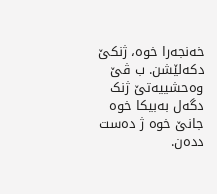خەنجەرا خوە، ژنکێ دکەلێشن. ب ڤێ وەحشییەتێ ژنک دگەل بەبیکا خوە جانێ خوە ژ دەست ددەن.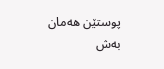پوستێن ھەمان بەش